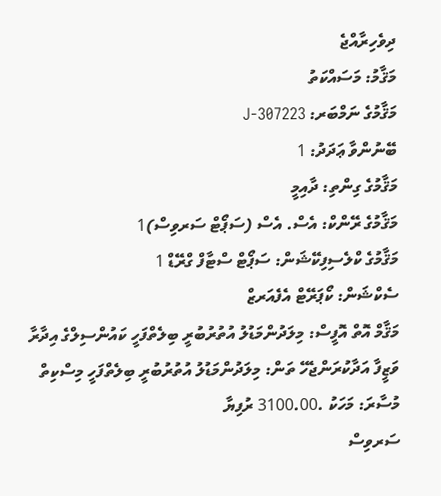ދިވެހިރާއްޖެ
މަޤާމު: މަސައްކަތު
މަޤާމުގެ ނަމްބަރ: J-307223
ބޭނުންވާ ޢަދަދު: 1
މަޤާމުގެ ގިންތި: ދާއިމީ
މަޤާމުގެ ރޭންކް: އެސް. އެސް (ސަޕޯޓް ސަރވިސް)1
މަޤާމުގެ ކްލެސިފިކޭޝަން: ސަޕޯޓް ސްޓާފް ގްރޭޑް 1
ސެކްޝަން: ކޯޕަރޭޓް އެފެއަރޒް
މަޤާމް އޮތް އޮފީސް: މިލަދުންމަޑުލު އުތުރުބުރީ ބިލެތްފަހީ ކައުންސިލްގެ އިދާރާ
ވަޒީފާ އަދާކުރަންޖެހޭ ތަން: މިލަދުންމަޑުލު އުތުރުބުރީ ބިލެތްފަހީ މިސްކިތް
މުސާރަ: މަހަކު .3100.00 ރުފިޔާ
ސަރވިސް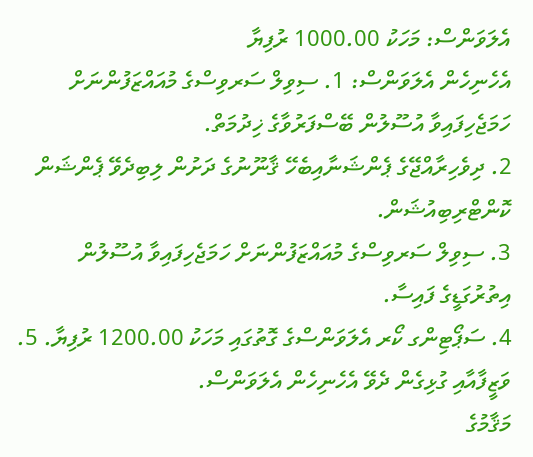އެލަވަންސް: މަހަކު 1000.00 ރުފިޔާ
އެހެނިހެން އެލަވަންސް: 1. ސިވިލް ސަރވިސްގެ މުއައްޒަފުންނަށް ހަމަޖެހިފައިވާ އުސޫލުން ބޭސްފަރުވާގެ ޚިދުމަތް.
2. ދިވެހިރާއްޖޭގެ ޕެންޝަނާއިބެހޭ ޤާނޫނުގެ ދަށުން ލިބިދެވޭ ޕެންޝަން ކޮންޓްރިބިއުޝަން.
3. ސިވިލް ސަރވިސްގެ މުއައްޒަފުންނަށް ހަމަޖެހިފައިވާ އުސޫލުން އިތުރުގަޑީގެ ފައިސާ.
4. ސަޕޯޓިންގ ކޯރ އެލަވަންސްގެ ގޮތުގައި މަހަކު 1200.00 ރުފިޔާ. 5. ވަޒީފާއާއި ގުޅިގެން ދެވޭ އެހެނިހެން އެލަވަންސް.
މަޤާމުގެ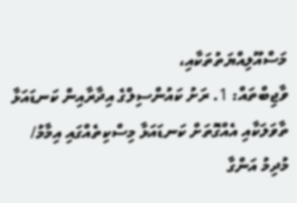މަސްއޫލިއްޔަތުތަކާއި،
ވާޖިބްތައް: 1. ރަށު ކައުންސިލްގެ އިދާރާއިން ކަނޑައަޅާ ތާވަލަކާއި އެއްގޮތަށް ކަނޑައަޅާ މިސްކިތެއްގައި އިމާމު/
މުދިމު އަންގާ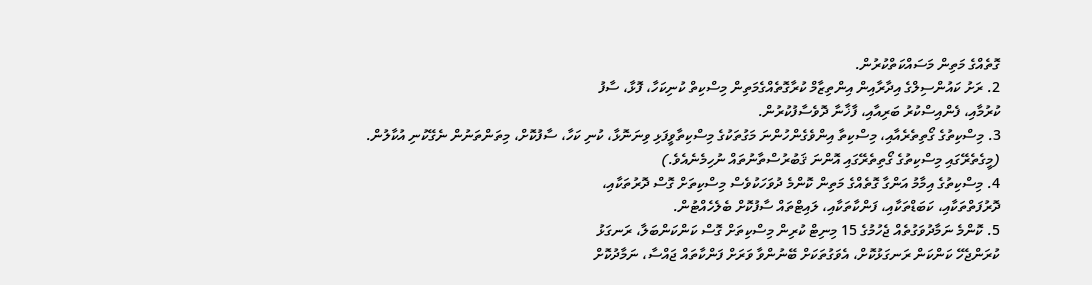ގޮތެއްގެ މަތިން މަސައްކަތްކުރުން.
2. ރަށު ކައުންސިލްގެ އިދާރާއިން އިންތިޒާމް ކުރާގޮތެއްގެމަތިން މިސްކިތް ކުނިކަހާ، ފޮޅާ، ސާފު
ކުރުމާއި، ފެންއިސްކުރު ބަރިއާއި، ފާޚާނާ ދޮވެސާފުކުރުން.
3. މިސްކިތުގެ ގޯތިތެރެއާއި، މިސްކިތާ އިންވެގެންހުންނަ މަގުތަކުގެ މިސްކިތާވީފަޅި ވިނަނޮޅާ، ކުނި ކަހާ، ސާފުކޮށް، މިތަންތަނުން ނެގޭކުނި އުކާލުން. (މީގެތެރޭގައި މިސްކިތުގެ ގޯތިތެރޭގައި އޮންނަ ޤަބުރުސްތާނުތައް ނުހިމެނެއެވެ.)
4. މިސްކިތުގެ އިމާމު އަންގާ ގޮތެއްގެ މަތިން ކޮންމެ ދުވަހަކުވެސް މިސްކިތަށް ގޮސް ދޮރުތަކާއި،
ދޮރުފަތްތަކާއި، ކަބަޑްތަކާއި، ފަންކާތަކާއި، ލައިޓްތައް ސާފުކޮށް ބެލެހެއްޓުން.
5. ކޮންމެ ނަމާދުވަގުތެއް ޖެހުމުގެ 15 މިނިޓް ކުރިން މިސްކިތަށް ގޮސް ކަންކަންބަލާ، ރަނގަޅު
ކުރަންޖެހޭ ކަންކަން ރަނގަޅުކޮށް، އެވަގުތަކަށް ބޭނުންވާ ވަރަށް ފަންކާތައް ޖައްސާ، ނަމާދުކޮށް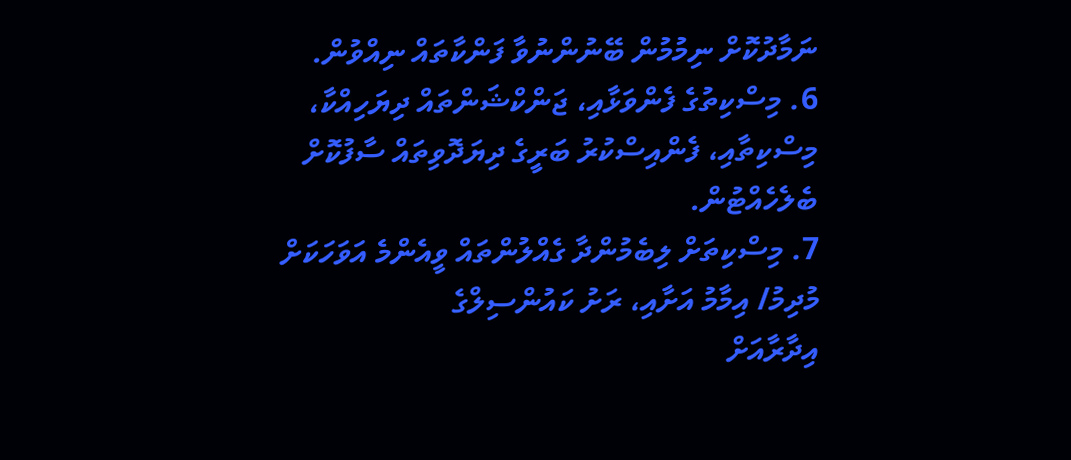ނަމާދުކޮށް ނިމުމުން ބޭނުންނުވާ ފަންކާތައް ނިއްވުން.
6. މިސްކިތުގެ ފެންވަޅާއި، ޖަންކްޝަންތައް ދިޔަހިއްކާ، މިސްކިތާއި، ފެންއިސްކުރު ބަރީގެ ދިޔަދޮވިތައް ސާފުކޮށް ބެލެހެއްޓުން.
7. މިސްކިތަށް ލިބެމުންދާ ގެއްލުންތައް ވީއެންމެ އަވަހަކަށް މުދިމު/ އިމާމު އަށާއި، ރަށު ކައުންސިލްގެ
އިދާރާއަށް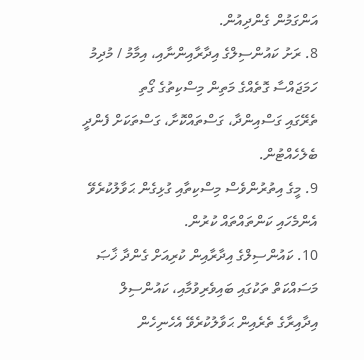އަންގަމުން ގެންދިއުން.
8. ރަށު ކައުންސިލްގެ އިދާރާއިންނާއި، އިމާމު / މުދިމު ހަމަޖައްސާ ގޮތެއްގެ މަތިން މިސްކިތުގެ ގޯތި
ތެރޭގައި ގަސްއިންދާ، ގަސްތައްކޮށާ، ގަސްތަކަށް ފެންދީ ބެލެހެއްޓުން.
9. މީގެ އިތުރުންވެސް މިސްކިތާއި ގުޅިގެން ޙަވާލުކުރެވޭ އެންމެހައި ކަންތައްތައް ކުރުން.
10. ކައުންސިލްގެ އިދާރާއިން ކުރިއަށް ގެންދާ ޚާޞަ މަސައްކަތް ތަކުގައި ބައިވެރިވުމާއި، ކައުންސިލް
އިދާއިރާގެ ތެރެއިން ޙަވާލުކުރެވޭ އެހެނިހެން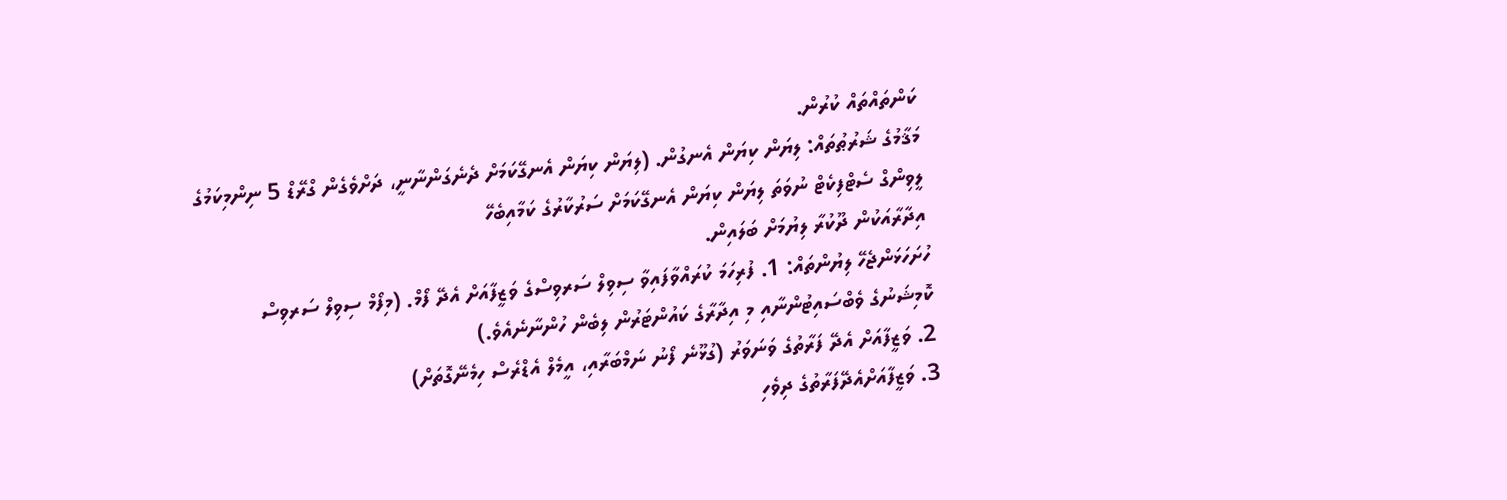ކަންތައްތައް ކުރުން.
މަޤާމުގެ ޝަރުޠުތައް: ލިޔަން ކިޔަން އެނގުން. (ލިޔަން ކިޔަން އެނގޭކަމަށް ދެނެގަންނާނީ، ދަށްވެގެން ގްރޭޑް 5 ނިންމިކަމުގެ
ލީވިންގް ސެޓްފިކެޓް ނުވަތަ ލިޔަން ކިޔަން އެނގޭކަމަށް ސަރުކާރުގެ ކަމާއިބެހޭ
އިދާރާއަކުން ދޫކުރާ ލިޔުމަށް ބަލައިން.
ހުށަހަޅަންޖެހޭ ލިޔުންތައް: 1. ފުރިހަމަ ކުރައްވާފައިވާ ސިވިލް ސަރވިސްގެ ވަޒީފާއަށް އެދޭ ފޯމް. (މިފޯމް ސިވިލް ސަރވިސް
ކޮމިޝަނުގެ ވެބްސައިޓުންނާއި މި އިދާރާގެ ކައުންޓަރުން ލިބެން ހުންނާނެއެވެ.)
2. ވަޒީފާއަށް އެދޭ ފަރާތުގެ ވަނަވަރު (ގުޅޫނެ ފޯނު ނަމްބަރާއި، އީމެލް އެޑްރެސް ހިމެނޭގޮތަށް)
3. ވަޒީފާއަށްއެދޭފަރާތުގެ ދިވެހި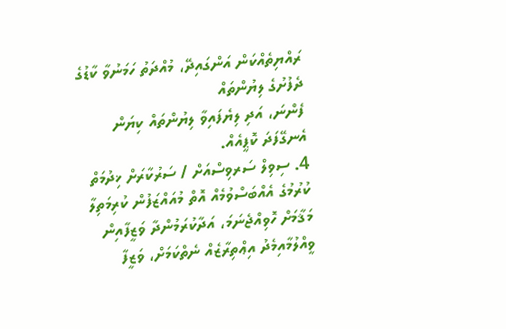ރައްޔިތެއްކަން އަންގައިދޭ، މުއްދަތު ހަމަނުވާ ކާޑުގެ ދެފުށުގެ ލިޔުންތައް
ފެންނަ، އަދި ލިޔެފައިވާ ލިޔުންތައް ކިޔަން އެނގޭފަދަ ކޮޕީއެއް.
4. ސިވިލް ސަރވިސްއަށް / ސަރުކާރަށް ޚިދުމަތް ކުރުމުގެ އެއްބަސްވުމެއް އޮތް މުއައްޒަފުން ކުރިމަތިލާ
މަޤާމަށް ހޮވިއްޖެނަމަ، އަދާކުރަމުންދާ ވަޒީފާއިން ވީއްލުމާއިމެދު އިޢްތިރާޒެއް ނެތްކަމަށް، ވަޒީފާ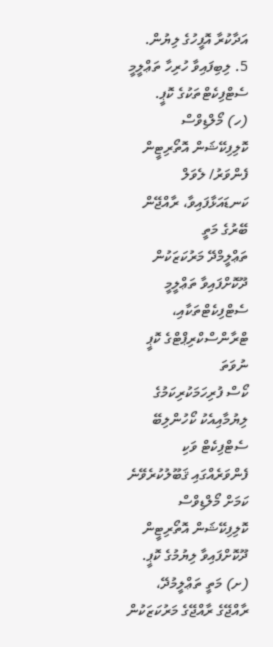އަދާކުރާ އޮފީހުގެ ލިޔުން.
5. ލިބިފައިވާ ހުރިހާ ތަޢްލީމީ ސެޓްފިކެޓްތަކުގެ ކޮޕީ.
(ހ) މޯލްޑިވްސް ކޮލިފިކޭޝަން އޮތޯރިޓީން ފެންވަރު/ ލެވަލް ކަނޑައަޅާފައިވާ، ރާއްޖޭން ބޭރުގެ މަތީ
ތަޢްލީމްދޭ މަރުކަޒަކުން ދޫކޮށްފައިވާ ތަޢްލީމީ ސެޓްފިކެޓްތަކާއި، ޓްރާންސްކްރިޕްޓްގެ ކޮޕީ ނުވަތަ
ކޯސް ފުރިހަމަކުރިކަމުގެ ލިޔުމާއިއެކު ކޯހުންލިބޭ ސެޓްފިކެޓް ވަކި ފެންވަރެއްގައި ޤަބޫލުކުރެވޭނެ
ކަމަށް މޯލްޑިވްސް ކޮލިފިކޭޝަން އޮތޯރިޓީން ދޫކޮށްފައިވާ ލިޔުމުގެ ކޮޕީ.
(ށ) މަތީ ތަޢްލީމުދޭ، ރާއްޖޭގެ ރާއްޖޭގެ މަރުކަޒަކުން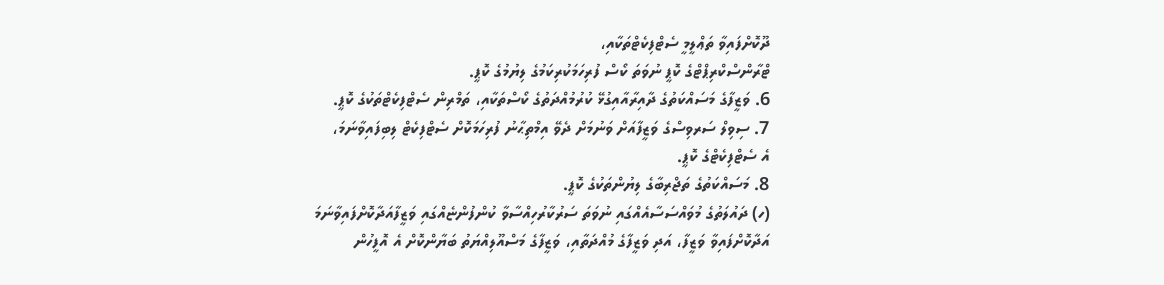ދޫކޮށްފައިވާ ތަޢްލީމީ ސެޓްފިކެޓްތަކާއި،
ޓްރާންސްކްރިޕްޓްގެ ކޮޕީ ނުވަތަ ކޯސް ފުރިހަމަކުރިކަމުގެ ލިޔުމުގެ ކޮޕީ.
6. ވަޒީފާގެ މަސައްކަތުގެ ދާއިރާއާއިގުޅޭ ކުރުމުއްދަތުގެ ކޯސްތަކާއި، ތަމްރިން ސެޓްފިކެޓްތަކުގެ ކޮޕީ.
7. ސިވިލް ސަރވިސްގެ ވަޒީފާއަށް ވަނުމަށް ދެވޭ އިމްތިޙާނު ފުރިހަމަކޮށް ސެޓްފިކެޓް ލިބިފައިވާނަމަ،
އެ ސެޓްފިކެޓްގެ ކޮޕީ.
8. މަސައްކަތުގެ ތަޖްރިބާގެ ލިޔުންތަކުގެ ކޮޕީ.
(ހ) ދައުލަތުގެ މުވައްސަސާއެއްގައި ނުވަތަ ސަރުކާރުހިއްސާވާ ކުންފުންޏެއްގައި ވަޒީފާއަދާކޮށްފައިވާނަމަ
އަދާކޮށްފައިވާ ވަޒީފާ، އަދި ވަޒީފާގެ މުއްދަތާއި، ވަޒީފާގެ މަސްއޫލިއްޔަތު ބަޔާންކޮށް އެ އޮފީހުން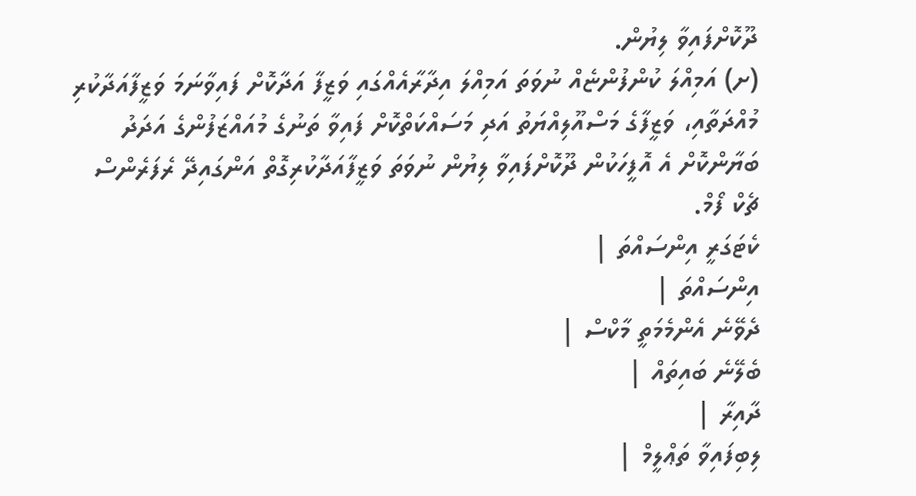ދޫކޮށްފައިވާ ލިޔުން.
(ށ) އަމިއްލަ ކުންފުންޏެއް ނުވަތަ އަމިއްލަ އިދާރާއެއްގައި ވަޒީފާ އަދާކޮށް ފައިވާނަމަ ވަޒީފާއަދާކުރި
މުއްދަތާއި، ވަޒީފާގެ މަސްއޫލިއްޔަތު އަދި މަސައްކަތްކޮށް ފައިވާ ތަނުގެ މުއައްޒަފުންގެ އަދަދު
ބަޔާންކޮށް އެ އޮފީހަކުން ދޫކޮށްފައިވާ ލިޔުން ނުވަތަ ވަޒީފާއަދާކުރިގޮތް އަންގައިދޭ ރެފަރެންސް
ޗެކް ފޯމް.
ކެޓަގަރީ އިންސައްތަ |
އިންސައްތަ |
ދެވޭނެ އެންމެމަތީ މާކްސް |
ބެލޭނެ ބައިތައް |
ދާއިރާ |
ލިބިފައިވާ ތަޢްލީމް |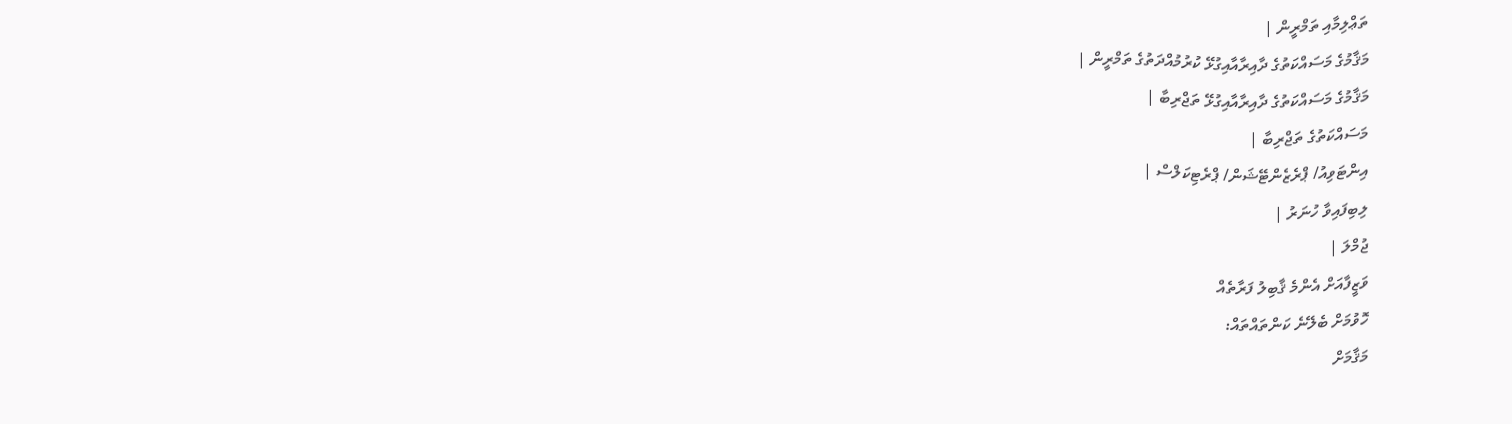ތަޢްލިމާއި ތަމްރީން |
މަޤާމުގެ މަސައްކަތުގެ ދާއިރާއާއިގުޅޭ ކުރުމުއްދަތުގެ ތަމްރީން |
މަޤާމުގެ މަސައްކަތުގެ ދާއިރާއާއިގުޅޭ ތަޖްރިބާ |
މަސައްކަތުގެ ތަޖްރިބާ |
އިންޓަވިއު/ ޕްރެޒެންޓޭޝަން/ ޕްރެޓިކަލްސް |
ލިބިފައިވާ ހުނަރު |
ޖުމްލަ |
ވަޒީފާއަށް އެންމެ ޤާބިލު ފަރާތެއް
ހޮވުމަށް ބެލޭނެ ކަންތައްތައް:
މަޤާމަށް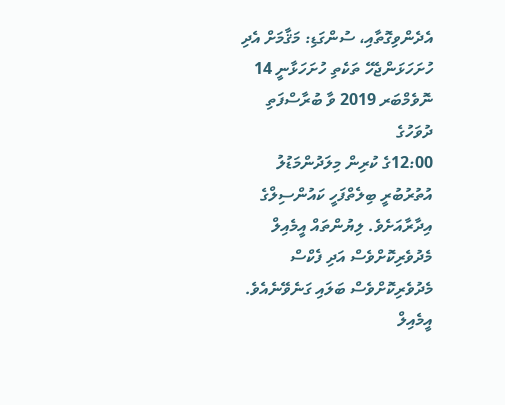އެދެންވިގޮތާއި، ސުންގަޑި: މަޤާމަށް އެދި ހުށަހަޅަންޖެހޭ ތަކެތި ހުށަހަޅާނީ 14 ނޮވެމްބަރ 2019 ވާ ބުރާސްފަތި ދުވަހުގެ
12:00ގެ ކުރިން މިލަދުންމަޑުލު އުތުރުބުރީ ބިލެތްފަހީ ކައުންސިލްގެ އިދާރާއަށެވެ. ލިޔުންތައް އީމެއިލް މެދުވެރިކޮށްވެސް އަދި ފެކްސް މެދުވެރިކޮށްވެސް ބަލައި ގަނެވޭނެއެވެ. އީމެއިލް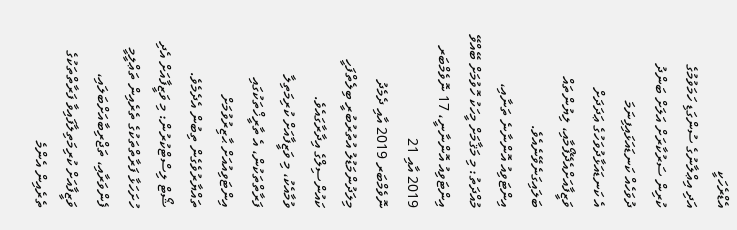އެޑްރެހަކީ
އަދި އިޢްލާނުގެ ސުންގަޑި ހަމަވުމުގެ ކުރިން ސަރުކާރަށް އަލަށް ބަންދު ދުވަހެއް ކަނޑައަޅައިފިނަމަ
އެ ކަނޑައަޅާދުވަހުގެ ޢަދަދަށް ވަޒީފާއަށްއެދޭފޯމާއި، ލިޔުންތައް ބަލައިގަނެވޭނެއެވެ.
އިންޓަވިއު އޮންނާނެ ތަނާއި،
މުއްދަތު: މި މަޤާމަށް މީހަކު ހޮވުމަށް ބޭއްވޭ އިންޓަވިއު އޮންނާނީ، 17 ނޮވެމްބަރ 2019 އާއި 21
ނޮވެމްބަރ 2019 އާއި ދެމެދު މިލަދުންމަޑުލު އުތުރުބުރީ ބިލެތްފަހީ ކައުންސިލްގެ އިދާރާގައެވެ.
ވުމާއެކު، މި ވަޒީފާއަށް ކުރިމަތިލާ ފަރާތްތަކުން، އެ ތާރީޚްތަކުގައި އިންޓަވިއުއަށް ޙާޒިރުވުމަށް
ތައްޔާރުވެގެން ތިބުން އެދެމެވެ.
ޝޯޓް ލިސްޓްކުރުން: މި ވަޒީފާއަށް އެދި ހުށަހަޅާ ފަރާތްތަކުގެ ތެރެއިން ތަޢްލީމީ ފެންވަރާއި، ތަޖްރިބާއަށްބަލައި، ވަޒީފާއަށް ކުރިމަތިލާފައިވާ ފަރާތްތަކުގެ ތެރެއިން އެންމެ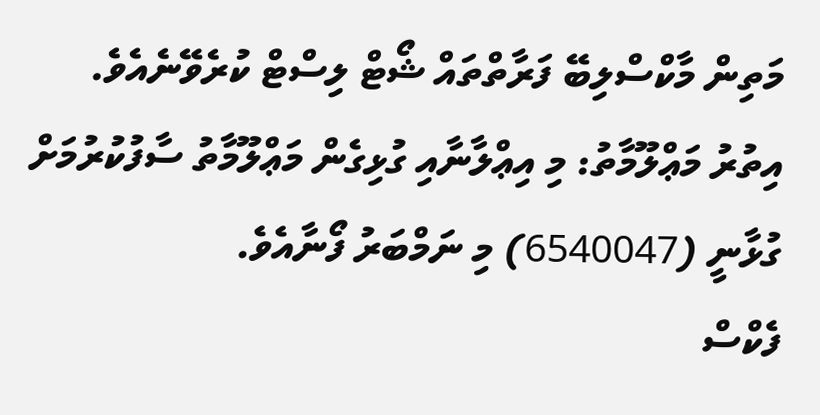މަތިން މާކްސްލިބޭ ފަރާތްތައް ޝޯޓް ލިސްޓް ކުރެވޭނެއެވެ.
އިތުރު މަޢްލޫމާތު: މި އިޢްލާނާއި ގުޅިގެން މަޢްލޫމާތު ސާފުކުރުމަށް ގުޅާނީ (6540047) މި ނަމްބަރު ފޯނާއެވެ.
ފެކްސް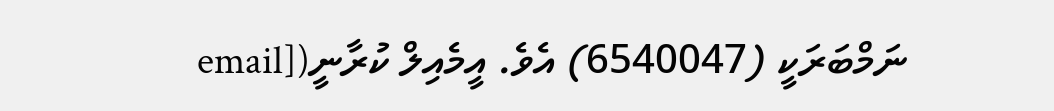ނަމްބަރަކީ (6540047) އެވެ. އީމެއިލް ކުރާނީ([email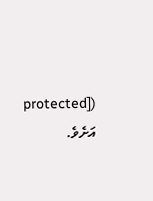protected])
އަށެވެ.